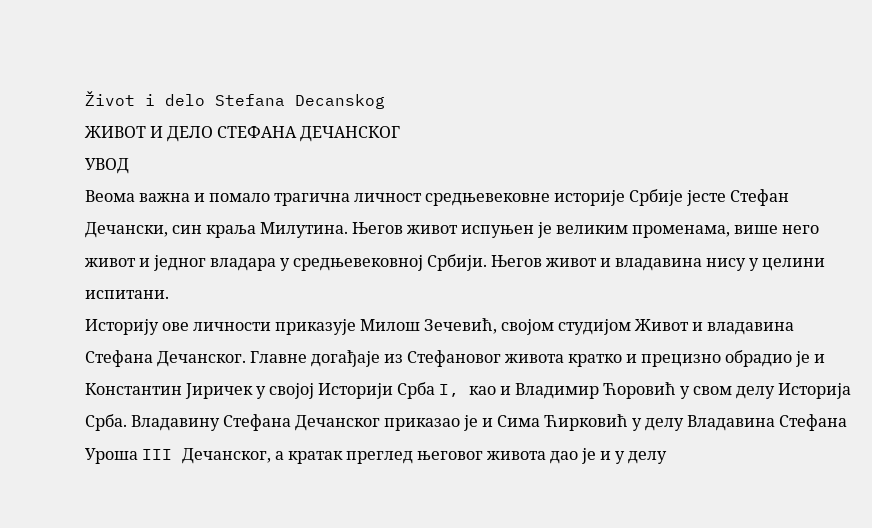Život i delo Stefana Decanskog
ЖИВОТ И ДЕЛО СТЕФАНА ДЕЧАНСКОГ
УВОД
Веома важна и помало трагична личност средњевековне историје Србије јесте Стефан
Дечански, син краља Милутина. Његов живот испуњен је великим променама, више него
живот и једног владара у средњевековној Србији. Његов живот и владавина нису у целини
испитани.
Историју ове личности приказује Милош Зечевић, својом студијом Живот и владавина
Стефана Дечанског. Главне догађаје из Стефановог живота кратко и прецизно обрадио је и
Константин Јиричек у својој Историји Срба I, као и Владимир Ћоровић у свом делу Историја
Срба. Владавину Стефана Дечанског приказао је и Сима Ћирковић у делу Владавина Стефана
Уроша III Дечанског, а кратак преглед његовог живота дао је и у делу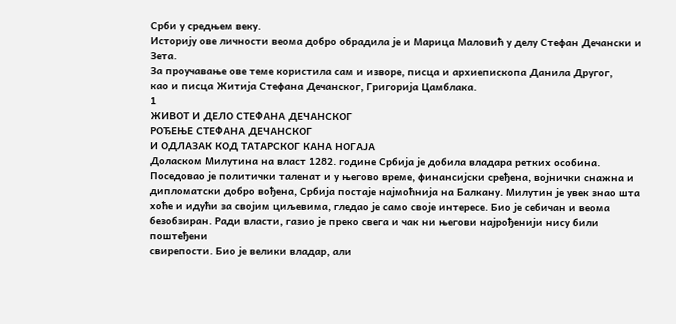Срби у средњем веку.
Историју ове личности веома добро обрадила је и Марица Маловић у делу Стефан Дечански и
Зета.
За проучавање ове теме користила сам и изворе, писца и архиепископа Данила Другог,
као и писца Житија Стефана Дечанског, Григорија Цамблака.
1
ЖИВОТ И ДЕЛО СТЕФАНА ДЕЧАНСКОГ
РОЂЕЊЕ СТЕФАНА ДЕЧАНСКОГ
И ОДЛАЗАК КОД ТАТАРСКОГ КАНА НОГАЈА
Доласком Милутина на власт 1282. године Србија је добила владара ретких особина.
Поседовао је политички таленат и у његово време, финансијски сређена, војнички снажна и
дипломатски добро вођена, Србија постаје најмоћнија на Балкану. Милутин је увек знао шта
хоће и идући за својим циљевима, гледао је само своје интересе. Био је себичан и веома
безобзиран. Ради власти, газио је преко свега и чак ни његови најрођенији нису били поштеђени
свирепости. Био је велики владар, али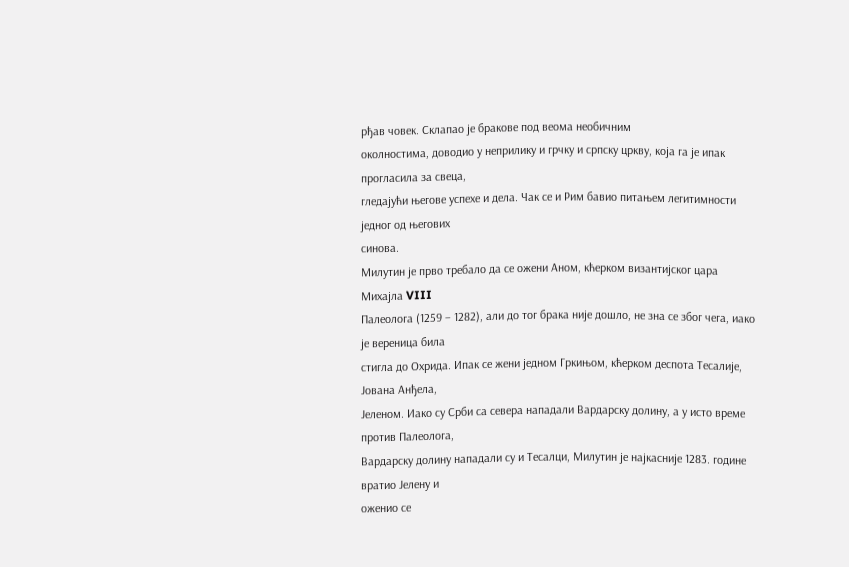рђав човек. Склапао је бракове под веома необичним
околностима, доводио у неприлику и грчку и српску цркву, која га је ипак прогласила за свеца,
гледајући његове успехе и дела. Чак се и Рим бавио питањем легитимности једног од његових
синова.
Милутин је прво требало да се ожени Аном, кћерком византијског цара Михајла VIII
Палеолога (1259 – 1282), али до тог брака није дошло, не зна се због чега, иако је вереница била
стигла до Охрида. Ипак се жени једном Гркињом, кћерком деспота Тесалије, Јована Анђела,
Јеленом. Иако су Срби са севера нападали Вардарску долину, а у исто време против Палеолога,
Вардарску долину нападали су и Тесалци, Милутин је најкасније 1283. године вратио Јелену и
оженио се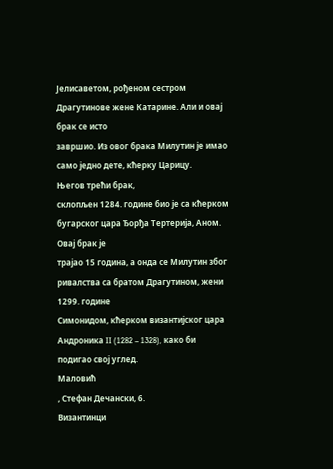Јелисаветом, рођеном сестром Драгутинове жене Катарине. Али и овај брак се исто
завршио. Из овог брака Милутин је имао само једно дете, кћерку Царицу.
Његов трећи брак,
склопљен 1284. године био је са кћерком бугарског цара Ђорђа Тертерија, Аном. Овај брак је
трајао 15 година, а онда се Милутин због ривалства са братом Драгутином, жени 1299. године
Симонидом, кћерком византијског цара Андроника II (1282 – 1328), како би подигао свој углед.
Маловић
, Стефан Дечански, 6.
Византинци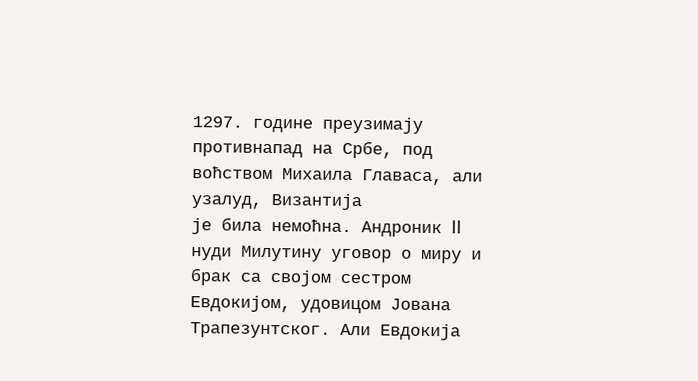1297. године преузимају противнапад на Србе, под воћством Михаила Главаса, али узалуд, Византија
је била немоћна. Андроник II нуди Милутину уговор о миру и брак са својом сестром Евдокијом, удовицом Јована
Трапезунтског. Али Евдокија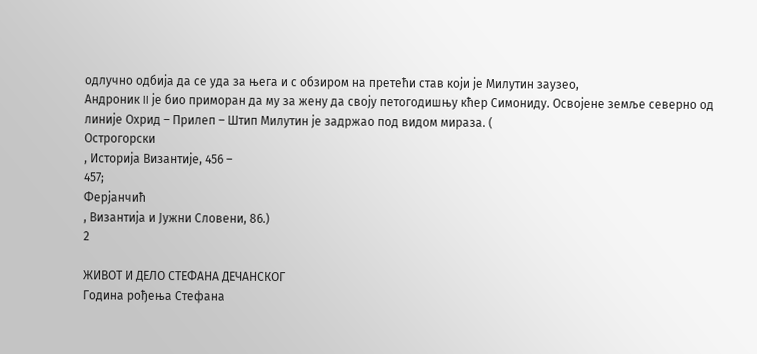одлучно одбија да се уда за њега и с обзиром на претећи став који је Милутин заузео,
Андроник II је био приморан да му за жену да своју петогодишњу кћер Симониду. Освојене земље северно од
линије Охрид – Прилеп – Штип Милутин је задржао под видом мираза. (
Острогорски
, Историја Византије, 456 –
457;
Ферјанчић
, Византија и Јужни Словени, 86.)
2

ЖИВОТ И ДЕЛО СТЕФАНА ДЕЧАНСКОГ
Година рођења Стефана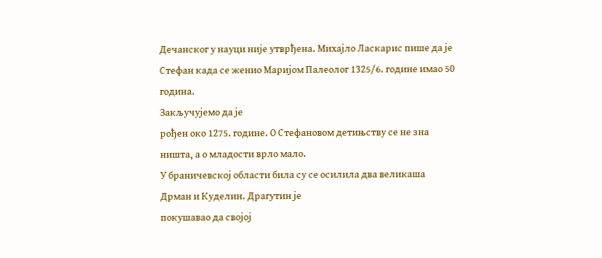Дечанског у науци није утврђена. Михајло Ласкарис пише да је
Стефан када се женио Маријом Палеолог 1325/6. године имао 50 година.
Закључујемо да је
рођен око 1275. године. О Стефановом детињству се не зна ништа, а о младости врло мало.
У браничевској области била су се осилила два великаша Дрман и Куделин. Драгутин је
покушавао да својој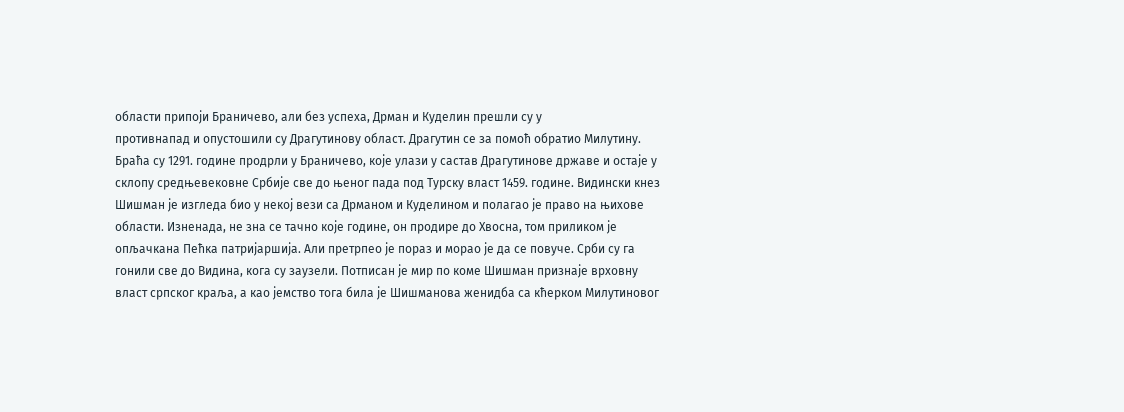области припоји Браничево, али без успеха, Дрман и Куделин прешли су у
противнапад и опустошили су Драгутинову област. Драгутин се за помоћ обратио Милутину.
Браћа су 1291. године продрли у Браничево, које улази у састав Драгутинове државе и остаје у
склопу средњевековне Србије све до њеног пада под Турску власт 1459. године. Видински кнез
Шишман је изгледа био у некој вези са Дрманом и Куделином и полагао је право на њихове
области. Изненада, не зна се тачно које године, он продире до Хвосна, том приликом је
опљачкана Пећка патријаршија. Али претрпео је пораз и морао је да се повуче. Срби су га
гонили све до Видина, кога су заузели. Потписан је мир по коме Шишман признаје врховну
власт српског краља, а као јемство тога била је Шишманова женидба са кћерком Милутиновог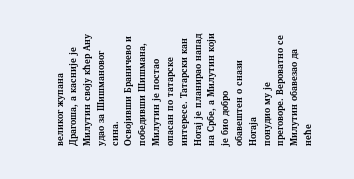великог жупана Драгоша, а касније је Милутин своју кћер Ану удао за Шишмановог сина.
Освојивши Браничево и победивши Шишмана, Милутин је постао опасан по татарске
интересе. Татарски кан Ногај је планирао напад на Србе, а Милутин који је био добро
обавештен о снази Ногаја
понудио му је преговоре. Вероватно се Милутин обавезао да неће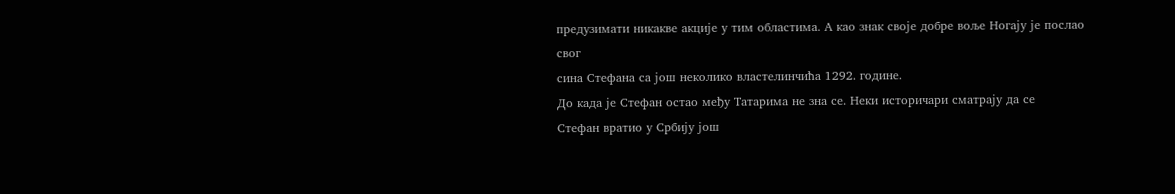предузимати никакве акције у тим областима. А као знак своје добре воље Ногају је послао свог
сина Стефана са још неколико властелинчића 1292. године.
До када је Стефан остао међу Татарима не зна се. Неки историчари сматрају да се
Стефан вратио у Србију још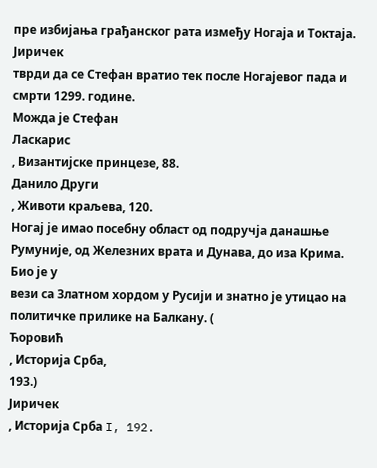пре избијања грађанског рата између Ногаја и Токтаја. Јиричек
тврди да се Стефан вратио тек после Ногајевог пада и смрти 1299. године.
Можда је Стефан
Ласкарис
, Византијске принцезе, 88.
Данило Други
, Животи краљева, 120.
Ногај је имао посебну област од подручја данашње Румуније, од Железних врата и Дунава, до иза Крима. Био је у
вези са Златном хордом у Русији и знатно је утицао на политичке прилике на Балкану. (
Ћоровић
, Историја Срба,
193.)
Јиричек
, Историја Срба I, 192.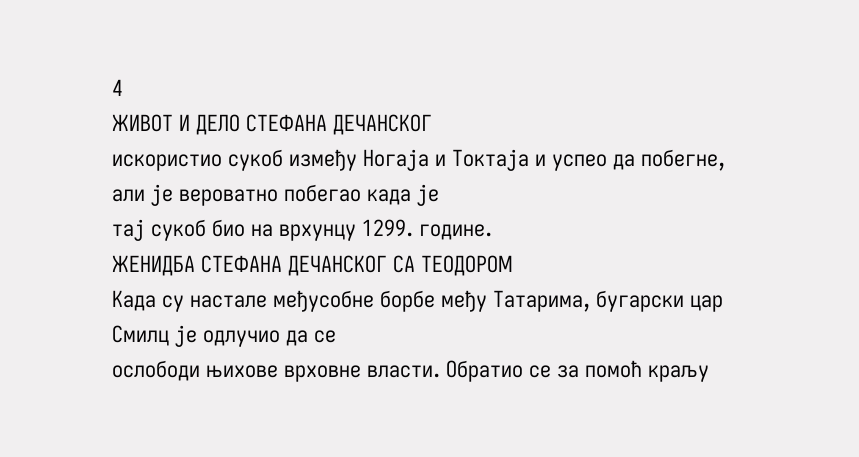4
ЖИВОТ И ДЕЛО СТЕФАНА ДЕЧАНСКОГ
искористио сукоб између Ногаја и Токтаја и успео да побегне, али је вероватно побегао када је
тај сукоб био на врхунцу 1299. године.
ЖЕНИДБА СТЕФАНА ДЕЧАНСКОГ СА ТЕОДОРОМ
Када су настале међусобне борбе међу Татарима, бугарски цар Смилц је одлучио да се
ослободи њихове врховне власти. Обратио се за помоћ краљу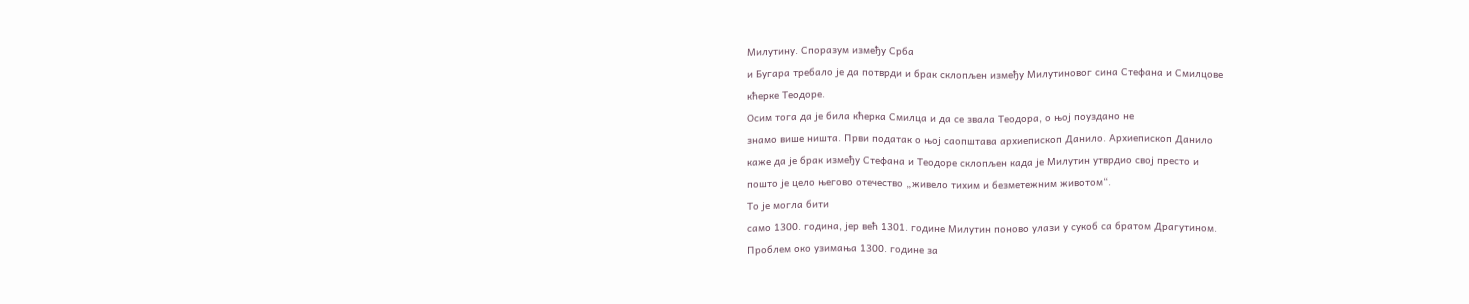Милутину. Споразум између Срба
и Бугара требало је да потврди и брак склопљен између Милутиновог сина Стефана и Смилцове
кћерке Теодоре.
Осим тога да је била кћерка Смилца и да се звала Теодора, о њој поуздано не
знамо више ништа. Први податак о њој саопштава архиепископ Данило. Архиепископ Данило
каже да је брак између Стефана и Теодоре склопљен када је Милутин утврдио свој престо и
пошто је цело његово отечество „живело тихим и безметежним животом“.
То је могла бити
само 1300. година, јер већ 1301. године Милутин поново улази у сукоб са братом Драгутином.
Проблем око узимања 1300. године за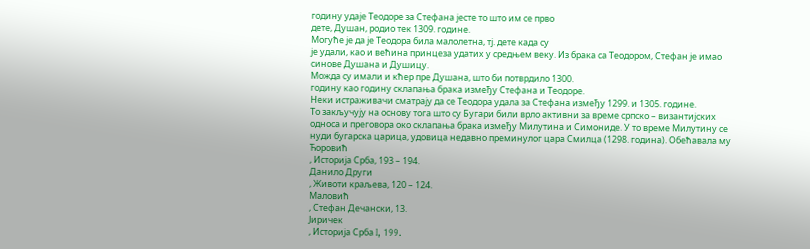годину удаје Теодоре за Стефана јесте то што им се прво
дете, Душан, родио тек 1309. године.
Могуће је да је Теодора била малолетна, тј. дете када су
је удали, као и већина принцеза удатих у средњем веку. Из брака са Теодором, Стефан је имао
синове Душана и Душицу.
Можда су имали и кћер пре Душана, што би потврдило 1300.
годину као годину склапања брака између Стефана и Теодоре.
Неки истраживачи сматрају да се Теодора удала за Стефана између 1299. и 1305. године.
То закључују на основу тога што су Бугари били врло активни за време српско – византијских
односа и преговора око склапања брака између Милутина и Симониде. У то време Милутину се
нуди бугарска царица, удовица недавно преминулог цара Смилца (1298. година). Обећавала му
Ћоровић
, Историја Срба, 193 – 194.
Данило Други
, Животи краљева, 120 – 124.
Маловић
, Стефан Дечански, 13.
Јиричек
, Историја Срба I, 199.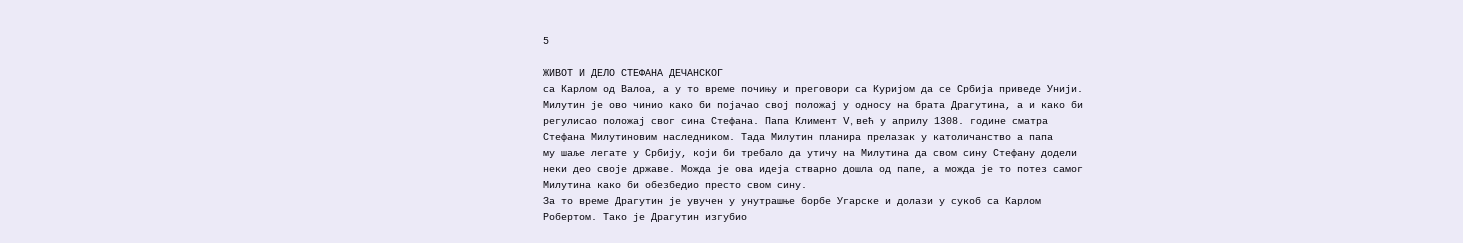5

ЖИВОТ И ДЕЛО СТЕФАНА ДЕЧАНСКОГ
са Карлом од Валоа, а у то време почињу и преговори са Куријом да се Србија приведе Унији.
Милутин је ово чинио како би појачао свој положај у односу на брата Драгутина, а и како би
регулисао положај свог сина Стефана. Папа Климент V, већ у априлу 1308. године сматра
Стефана Милутиновим наследником. Тада Милутин планира прелазак у католичанство а папа
му шаље легате у Србију, који би требало да утичу на Милутина да свом сину Стефану додели
неки део своје државе. Можда је ова идеја стварно дошла од папе, а можда је то потез самог
Милутина како би обезбедио престо свом сину.
За то време Драгутин је увучен у унутрашње борбе Угарске и долази у сукоб са Карлом
Робертом. Тако је Драгутин изгубио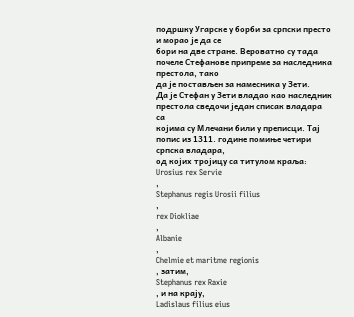подршку Угарске у борби за српски престо и морао је да се
бори на две стране. Вероватно су тада почеле Стефанове припреме за наследника престола, тако
да је постављен за намесника у Зети.
Да је Стефан у Зети владао као наследник престола сведочи један списак владара са
којима су Млечани били у преписци. Тај попис из 1311. године помиње четири српска владара,
од којих тројицу са титулом краља:
Urosius rex Servie
,
Stephanus regis Urosii filius
,
rex Diokliae
,
Albanie
,
Chelmie et maritme regionis
, затим,
Stephanus rex Raxie
, и на крају,
Ladislaus filius eius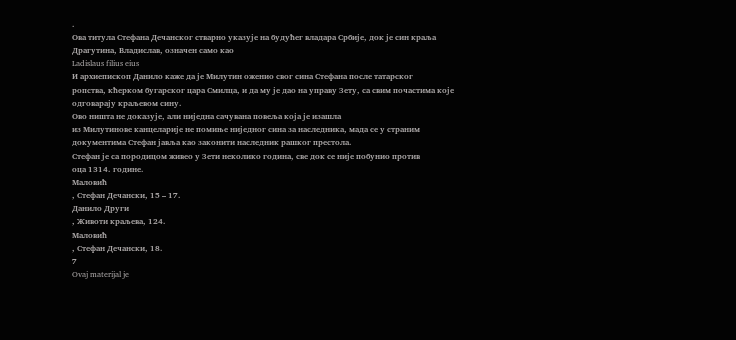.
Ова титула Стефана Дечанског стварно указује на будућег владара Србије, док је син краља
Драгутина, Владислав, означен само као
Ladislaus filius eius
И архиепископ Данило каже да је Милутин оженио свог сина Стефана после татарског
ропства, кћерком бугарског цара Смилца, и да му је дао на управу Зету, са свим почастима које
одговарају краљевом сину.
Ово ништа не доказује, али ниједна сачувана повеља која је изашла
из Милутинове канцеларије не помиње ниједног сина за наследника, мада се у страним
документима Стефан јавља као законити наследник рашког престола.
Стефан је са породицом живео у Зети неколико година, све док се није побунио против
оца 1314. године.
Маловић
, Стефан Дечански, 15 – 17.
Данило Други
, Животи краљева, 124.
Маловић
, Стефан Дечански, 18.
7
Ovaj materijal je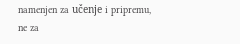namenjen za učenje i pripremu, ne za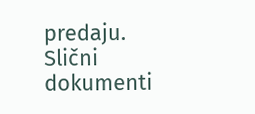predaju.
Slični dokumenti